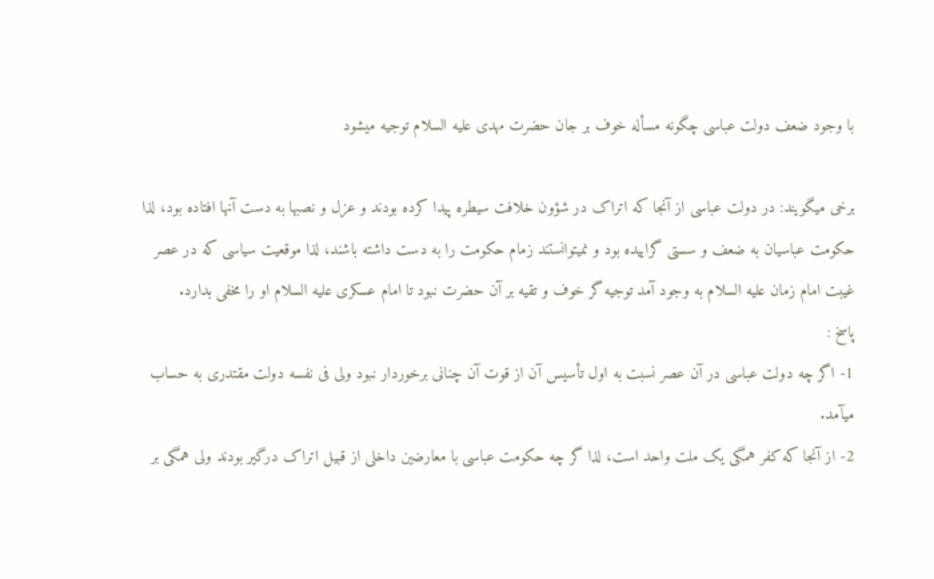با وجود ضعف دولت عباسی چگونه مسأله خوف بر جان حضرت مهدی علیه السلام توجیه میشود

برخی میگویند: در دولت عباسی از آنجا که اتراک در شؤون خلافت سیطره پیدا کرده بودند و عزل و نصبها به دست آنها افتاده بود، لذا حکومت عباسیان به ضعف و سستی گراییده بود و نمیتوانستند زمام حکومت را به دست داشته باشند، لذا موقعیت سیاسی که در عصر غیبت امام زمان علیه السلام به وجود آمد توجیه گر خوف و تقیه بر آن حضرت نبود تا امام عسکری علیه السلام او را مخفی بدارد.
پاسخ :
1- اگر چه دولت عباسی در آن عصر نسبت به اول تأسیس آن از قوت آن چنانی برخوردار نبود ولی فی نفسه دولت مقتدری به حساب میآمد.
2- از آنجا که کفر همگی یک ملت واحد است، لذا گر چه حکومت عباسی با معارضین داخلی از قبیل اتراک درگیر بودند ولی همگی بر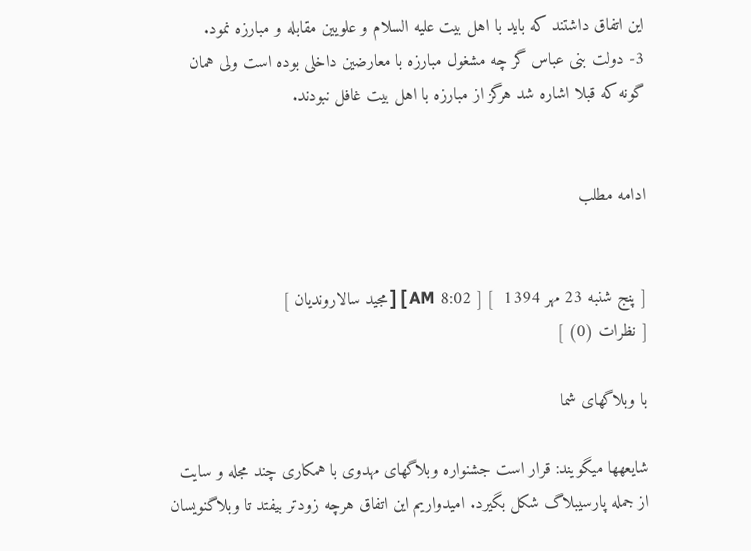این اتفاق داشتند که باید با اهل بیت علیه السلام و علویین مقابله و مبارزه نمود.
3- دولت بنی عباس گر چه مشغول مبارزه با معارضین داخلی بوده است ولی همان گونه که قبلا اشاره شد هرگز از مبارزه با اهل بیت غافل نبودند.


ادامه مطلب


[ پنج شنبه 23 مهر 1394  ] [ 8:02 AM ] [ مجید سالاروندیان ]
[ نظرات (0) ]

با وبلاگهای شما

شایعهها میگویند: قرار است جشنواره وبلاگهای مهدوی با همکاری چند مجله و سایت از جمله پارسیبلاگ شکل بگیرد. امیدواریم این اتفاق هرچه زودتر بیفتد تا وبلاگنویسان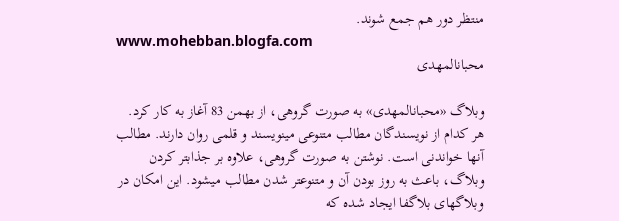منتظر دور هم جمع شوند.
www.mohebban.blogfa.com
محبانالمهدی

وبلاگ «محبانالمهدی» به صورت گروهی، از بهمن 83 آغاز به کار کرد. هر کدام از نویسندگان مطالب متنوعی مینویسند و قلمی روان دارند. مطالب آنها خواندنی است. نوشتن به صورت گروهی، علاوه بر جذابتر کردن وبلاگ، باعث به روز بودن آن و متنوعتر شدن مطالب میشود. این امکان در وبلاگهای بلاگفا ایجاد شده که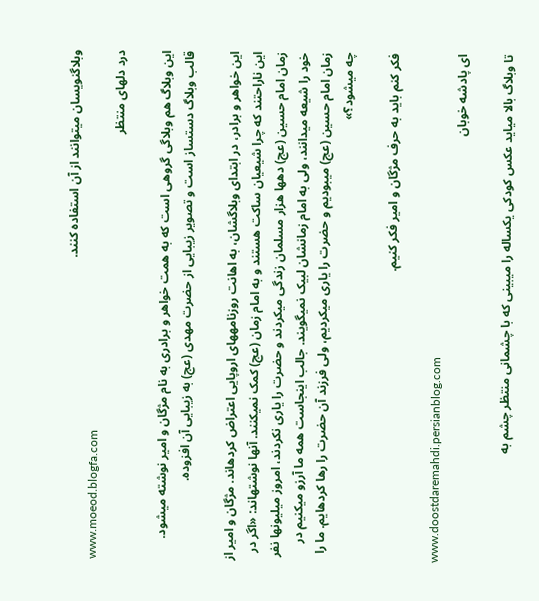وبلاگنویسان میتوانند از آن استفاده کنند.
www.moeod.blogfa.com
درد دلهای منتظر

این وبلاگ هم وبلاگی گروهی است که به همت خواهر و برادری به نام مژگان و امیر نوشته میشود. قالب وبلاگ دستساز است و تصویر زیبایی از حضرت مهدی (عج) به زیبایی آن افزوده.

این خواهر و برادر، در ابتدای وبلاگشان، به اهانت روزنامههای اروپایی اعتراض کردهاند. مژگان و امیر از این ناراحتند که چرا شیعیان ساکت هستند و به امام زمان (عج) کمک نمیکنند. آنها نوشتهاند: «اگر در زمان امام حسین (عج) دهها هزار مسلمان زندگی میکردند و حضرت را یاری نکردند، امروز میلیونها نفر خود را شیعه میدانند، ولی به امام زمانشان لبیک نمیگویند. جالب اینجاست همه ما آرزو میکنیم در زمان امام حسین (عج) میبودیم و حضرت را یاری میکردیم، ولی فرزند آن حضرت را رها کردهایم. ما را چه میشود؟»

فکر کنم باید به حرف مژگان و امیر فکر کنیم.

www.doostdaremahdi.persianblog.com
ای پادشه خوبان

تا وبلاگ بالا میاید عکس کودکی یکساله را میبینی که با چشمانی منتظر چشم به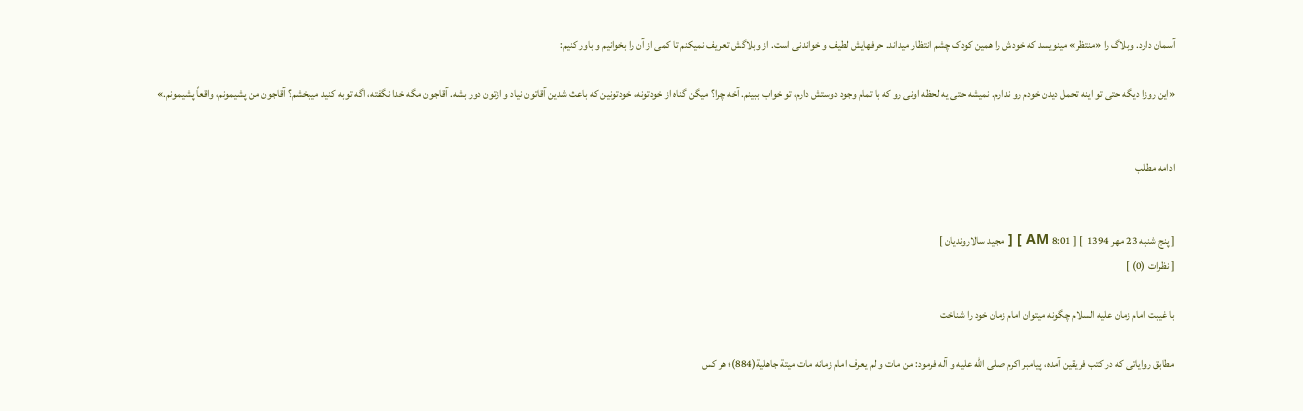آسمان دارد. وبلاگ را «منتظر» مینویسد که خودش را همین کودک چشم انتظار میداند. حرفهایش لطیف و خواندنی است. از وبلاگش تعریف نمیکنم تا کمی از آن را بخوانیم و باور کنیم:

«این روزا دیگه حتی تو اینه تحمل دیدن خودم رو ندارم. نمیشه حتی یه لحظه اونی رو که با تمام وجود دوستش دارم، تو خواب ببینم. آخه چرا؟ میگن گناه از خودتونه، خودتونین که باعث شدین آقاتون نیاد و ازتون دور بشه. آقاجون مگه خدا نگفته، اگه توبه کنید میبخشم؟ آقاجون من پشیمونم، واقعاً پشیمونم.»


ادامه مطلب


[ پنج شنبه 23 مهر 1394  ] [ 8:01 AM ] [ مجید سالاروندیان ]
[ نظرات (0) ]

با غیبت امام زمان علیه السلام چگونه میتوان امام زمان خود را شناخت

مطابق روایاتی که در کتب فریقین آمده، پیامبر اکرم صلی الله علیه و آله فرمود: من مات و لم یعرف امام زمانه مات میتة جاهلیة(884)؛ هر کس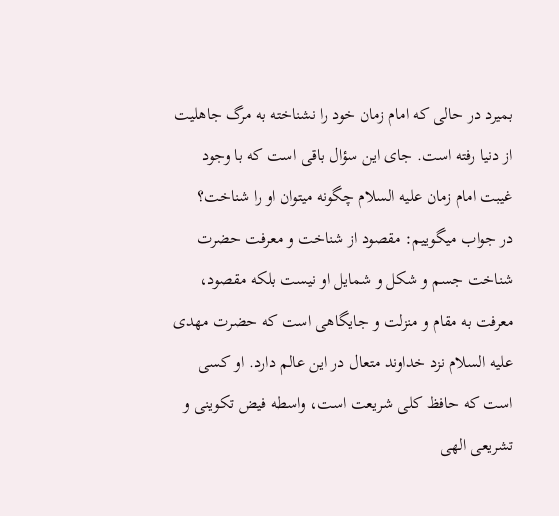بمیرد در حالی که امام زمان خود را نشناخته به مرگ جاهلیت از دنیا رفته است. جای این سؤال باقی است که با وجود غیبت امام زمان علیه السلام چگونه میتوان او را شناخت؟
در جواب میگوییم: مقصود از شناخت و معرفت حضرت شناخت جسم و شکل و شمایل او نیست بلکه مقصود، معرفت به مقام و منزلت و جایگاهی است که حضرت مهدی علیه السلام نزد خداوند متعال در این عالم دارد. او کسی است که حافظ کلی شریعت است، واسطه فیض تکوینی و تشریعی الهی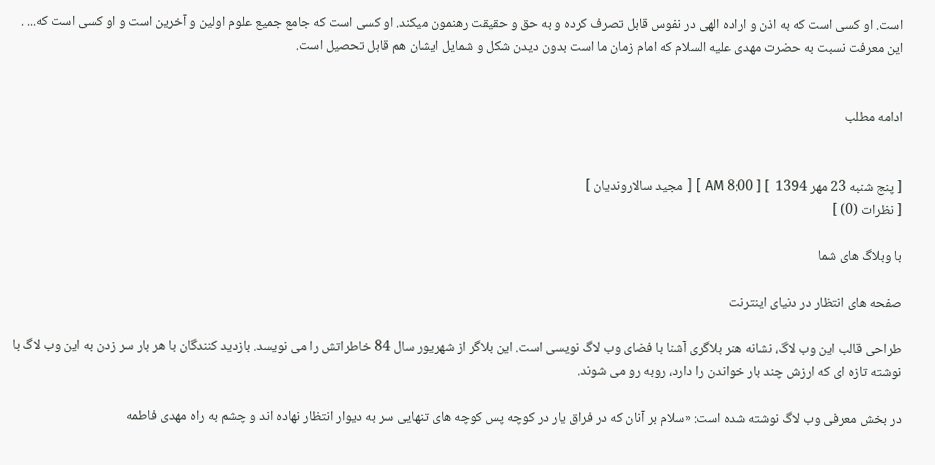است. او کسی است که به اذن و اراده الهی در نفوس قابل تصرف کرده و به حق و حقیقت رهنمون میکند. او کسی است که جامع جمیع علوم اولین و آخرین است و او کسی است که... .
این معرفت نسبت به حضرت مهدی علیه السلام که امام زمان ما است بدون دیدن شکل و شمایل ایشان هم قابل تحصیل است.


ادامه مطلب


[ پنج شنبه 23 مهر 1394  ] [ 8:00 AM ] [ مجید سالاروندیان ]
[ نظرات (0) ]

با وبلاگ های شما

صفحه های انتظار در دنیای اینترنت

طراحی قالب این وب لاگ، نشانه هنر بلاگری آشنا با فضای وب لاگ نویسی است. این بلاگر از شهریور سال 84 خاطراتش را می نویسد. بازدید کنندگان با هر بار سر زدن به این وب لاگ با نوشته تازه ای که ارزش چند بار خواندن را دارد، روبه رو می شوند.

در بخش معرفی وب لاگ نوشته شده است: «سلام بر آنان که در فراق یار در کوچه پس کوچه های تنهایی سر به دیوار انتظار نهاده اند و چشم به راه مهدی فاطمه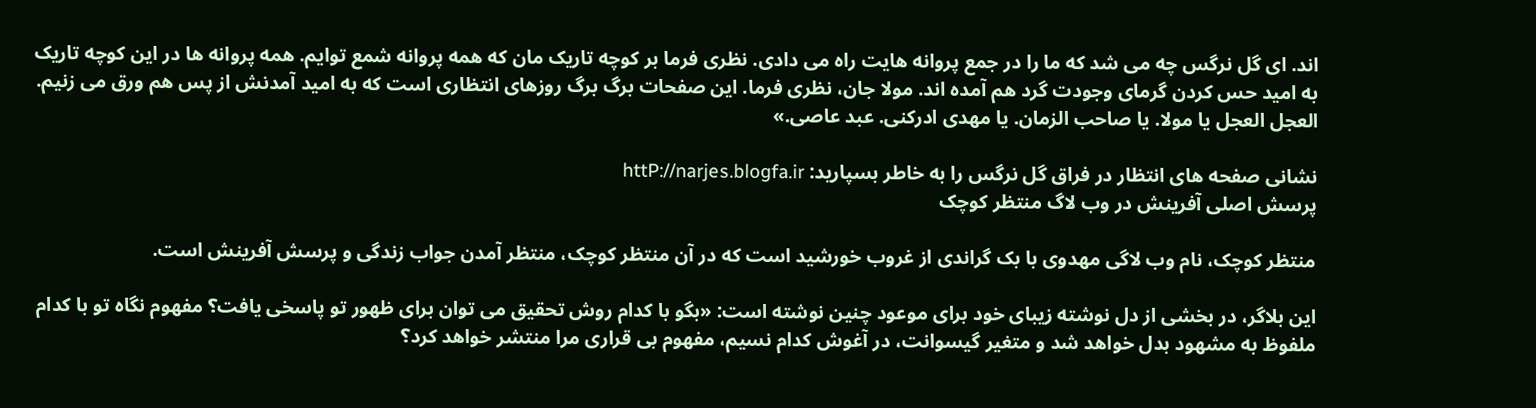اند. ای گل نرگس چه می شد که ما را در جمع پروانه هایت راه می دادی. نظری فرما بر کوچه تاریک مان که همه پروانه شمع توایم. همه پروانه ها در این کوچه تاریک به امید حس کردن گرمای وجودت گرد هم آمده اند. مولا جان، نظری فرما. این صفحات برگ برگ روزهای انتظاری است که به امید آمدنش از پس هم ورق می زنیم. العجل العجل یا مولا. یا صاحب الزمان. یا مهدی ادرکنی. عبد عاصی.»

نشانی صفحه های انتظار در فراق گل نرگس را به خاطر بسپارید: httP://narjes.blogfa.ir
پرسش اصلی آفرینش در وب لاگ منتظر کوچک

منتظر کوچک، نام وب لاگی مهدوی با بک گراندی از غروب خورشید است که در آن منتظر کوچک، منتظر آمدن جواب زندگی و پرسش آفرینش است.

این بلاگر، در بخشی از دل نوشته زیبای خود برای موعود چنین نوشته است: «بگو با کدام روش تحقیق می توان برای ظهور تو پاسخی یافت؟ مفهوم نگاه تو با کدام ملفوظ به مشهود بدل خواهد شد و متغیر گیسوانت، در آغوش کدام نسیم، مفهوم بی قراری مرا منتشر خواهد کرد؟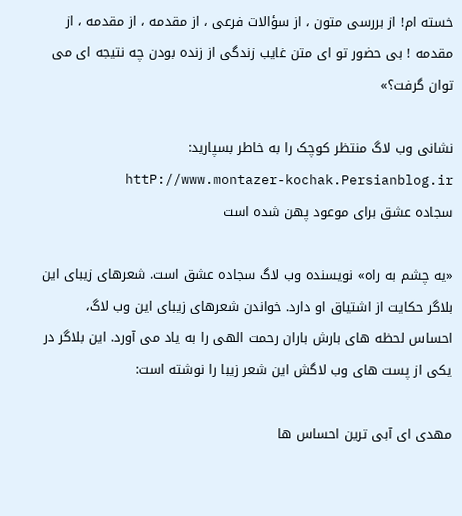خسته ام! از بررسی متون ، از سؤالات فرعی ، از مقدمه ، از مقدمه ، از مقدمه ! بی حضور تو ای متن غایب زندگی از زنده بودن چه نتیجه ای می توان گرفت؟»

نشانی وب لاگ منتظر کوچک را به خاطر بسپارید: httP://www.montazer-kochak.Persianblog.ir
سجاده عشق برای موعود پهن شده است

«یه چشم به راه» نویسنده وب لاگ سجاده عشق است. شعرهای زیبای این بلاگر حکایت از اشتیاق او دارد. خواندن شعرهای زیبای این وب لاگ، احساس لحظه های بارش باران رحمت الهی را به یاد می آورد. این بلاگر در یکی از پست های وب لاگش این شعر زیبا را نوشته است:

مهدی ای آبی ترین احساس ها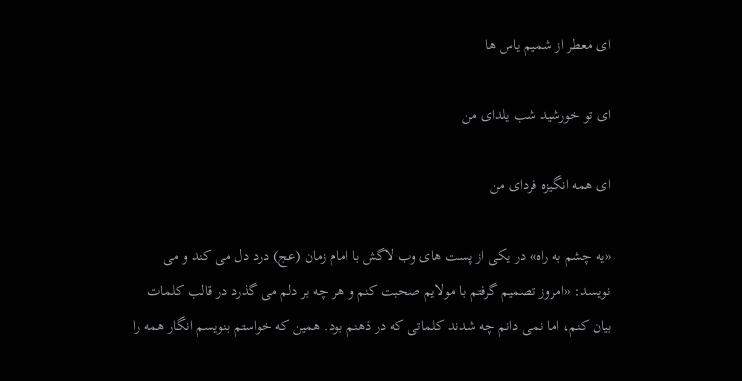ای معطر از شمیم یاس ها

ای تو خورشید شب یلدای من

ای همه انگیزه فردای من

«یه چشم به راه» در یکی از پست های وب لاگش با امام زمان (عج) درد دل می کند و می نویسد: «امروز تصمیم گرفتم با مولایم صحبت کنم و هر چه بر دلم می گذرد در قالب کلمات بیان کنم، اما نمی دانم چه شدند کلماتی که در ذهنم بود. همین که خواستم بنویسم انگار همه را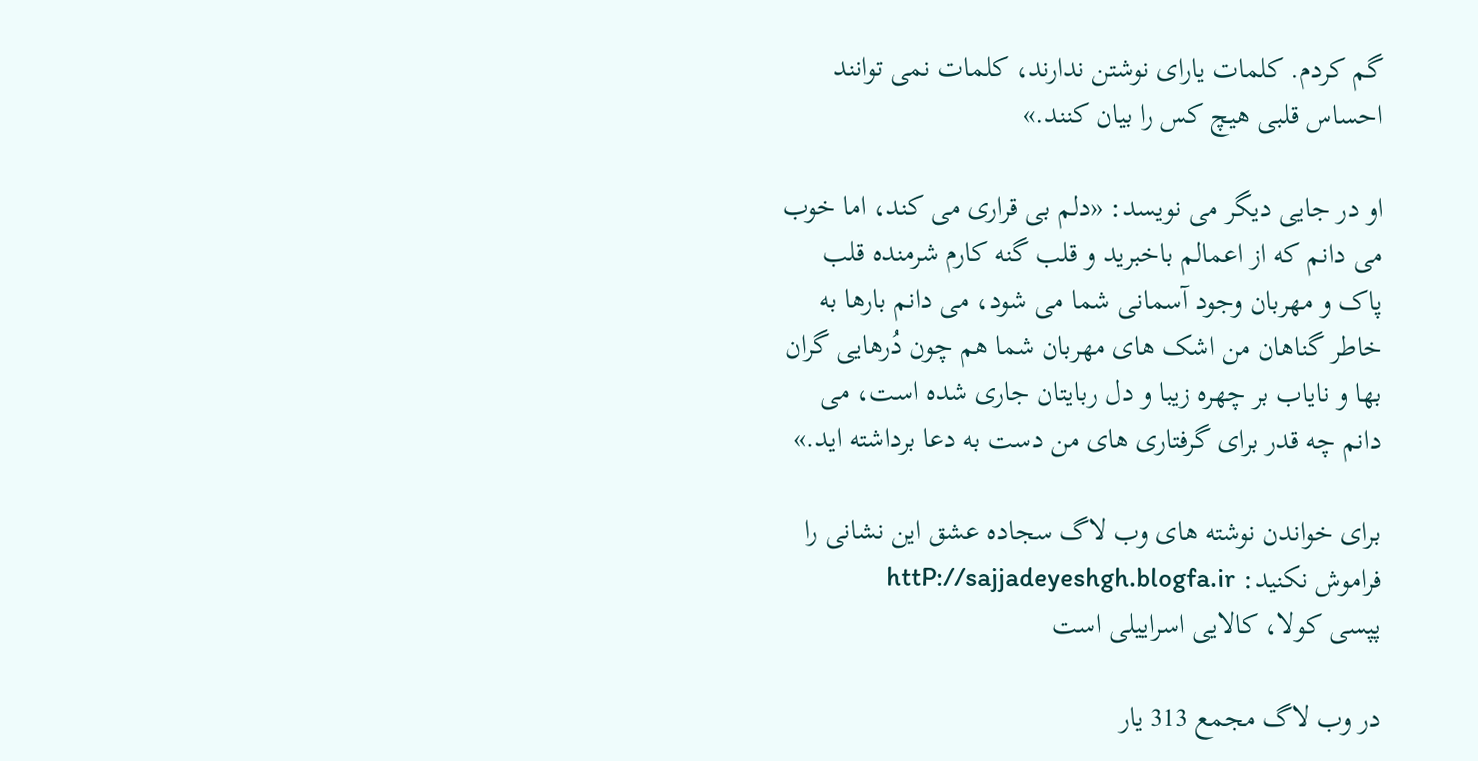گم کردم. کلمات یارای نوشتن ندارند، کلمات نمی توانند احساس قلبی هیچ کس را بیان کنند.»

او در جایی دیگر می نویسد: «دلم بی قراری می کند، اما خوب می دانم که از اعمالم باخبرید و قلب گنه کارم شرمنده قلب پاک و مهربان وجود آسمانی شما می شود، می دانم بارها به خاطر گناهان من اشک های مهربان شما هم چون دُرهایی گران بها و نایاب بر چهره زیبا و دل ربایتان جاری شده است، می دانم چه قدر برای گرفتاری های من دست به دعا برداشته اید.»

برای خواندن نوشته های وب لاگ سجاده عشق این نشانی را فراموش نکنید: httP://sajjadeyeshgh.blogfa.ir
پپسی کولا، کالایی اسراییلی است

در وب لاگ مجمع 313 یار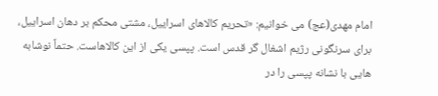امام مهدی(عج) می خوانیم: «تحریم کالاهای اسراییل، مشتی محکم بر دهان اسراییل، برای سرنگونی رژیم اشغال گر قدس است. پپسی یکی از این کالاهاست. حتماً نوشابه هایی با نشانه پپسی را در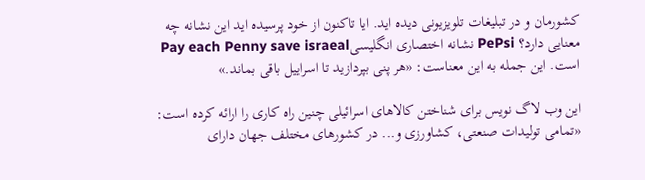کشورمان و در تبلیغات تلویزیونی دیده اید. ایا تاکنون از خود پرسیده اید این نشانه چه معنایی دارد؟ PePsi نشانه اختصاری انگلیسیPay each Penny save israeal است. این جمله به این معناست: «هر پنی بپردازید تا اسراییل باقی بماند.»

این وب لاگ نویس برای شناختن کالاهای اسرائیلی چنین راه کاری را ارائه کرده است: «تمامی تولیدات صنعتی، کشاورزی و... در کشورهای مختلف جهان دارای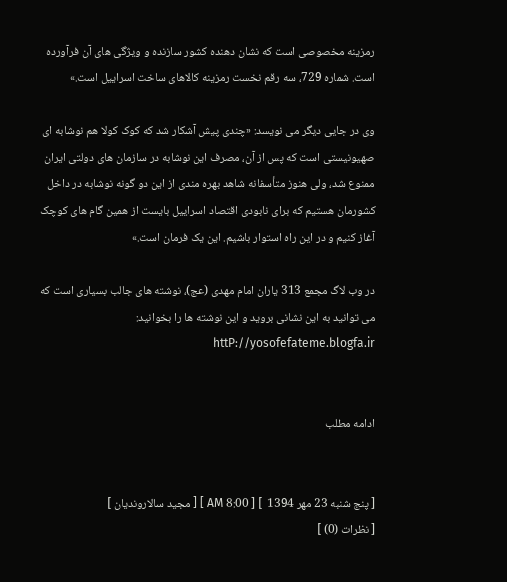رمزینه مخصوصی است که نشان دهنده کشور سازنده و ویژگی های آن فرآورده است. شماره 729، سه رقم نخست رمزینه کالاهای ساخت اسراییل است.»

وی در جایی دیگر می نویسد: «چندی پیش آشکار شد که کوک کولا هم نوشابه ای صهیونیستی است که پس از آن، مصرف این نوشابه در سازمان های دولتی ایران ممنوع شد، ولی هنوز متأسفانه شاهد بهره مندی از این دو گونه نوشابه در داخل کشورمان هستیم که برای نابودی اقتصاد اسراییل بایست از همین گام های کوچک آغاز کنیم و در این راه استوار باشیم. این یک فرمان است.»

در وب لاگ مجمع 313 یاران امام مهدی (عج)، نوشته های جالب بسیاری است که می توانید به این نشانی بروید و این نوشته ها را بخوانید: httP://yosofefateme.blogfa.ir


ادامه مطلب


[ پنج شنبه 23 مهر 1394  ] [ 8:00 AM ] [ مجید سالاروندیان ]
[ نظرات (0) ]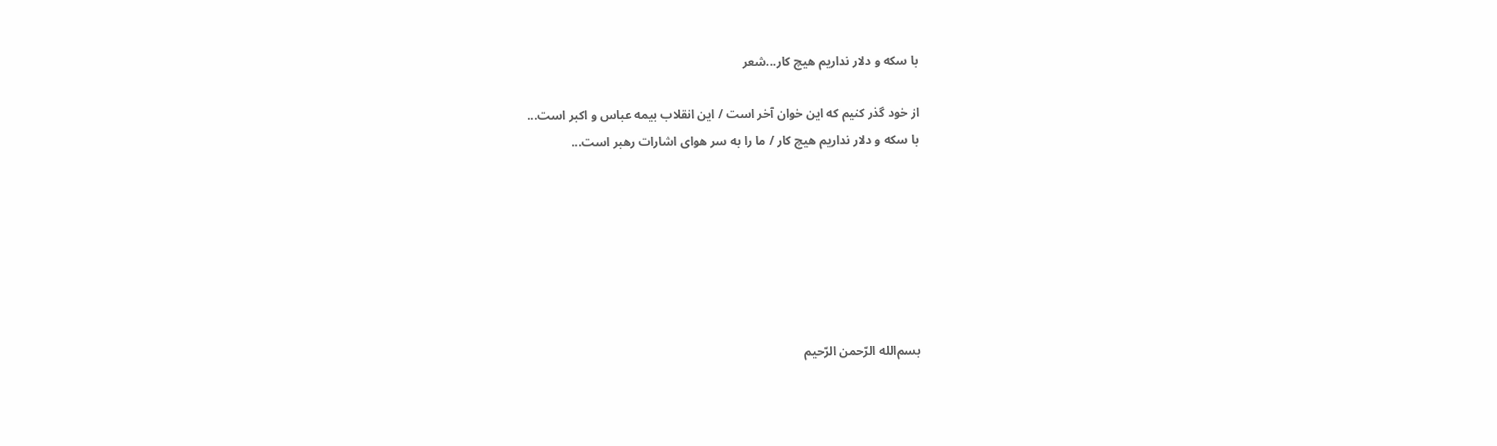با سکه و دلار نداریم هیچ کار...شعر

از خود گذر کنیم که این خوان آخر است / این انقلاب بیمه عباس و اکبر است...
با سکه و دلار نداریم هیچ کار / ما را به سر هوای اشارات رهبر است...







بسم‌الله الرّحمن الرّحیم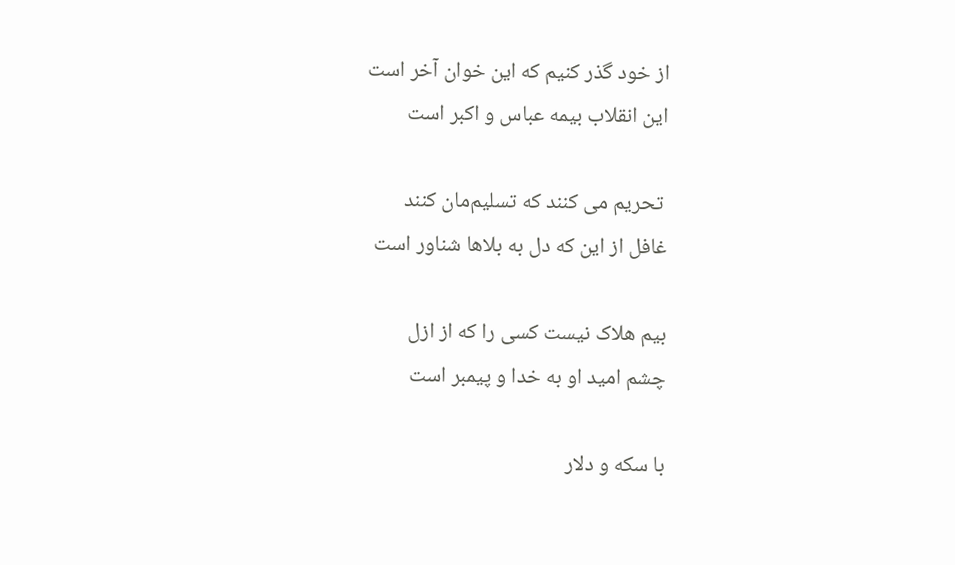از خود گذر کنیم که این خوان آخر است
این انقلاب بیمه عباس و اکبر است

 تحریم می کنند که تسلیم‌مان کنند
غافل از این که دل به بلاها شناور است

بیم هلاک نیست کسی را که از ازل
چشم امید او به خدا و پیمبر است

با سکه و دلار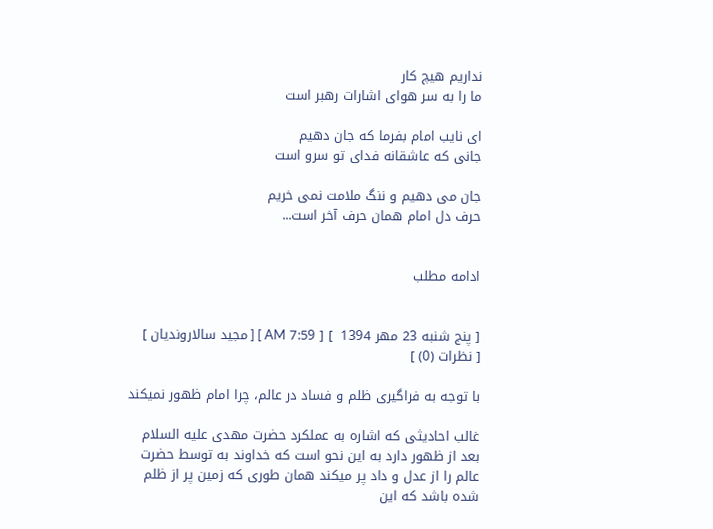نداریم هیچ کار
ما را به سر هوای اشارات رهبر است

ای نایب امام بفرما که جان دهیم
جانی که عاشقانه فدای تو سرو است

جان می دهیم و ننگ ملامت نمی خریم
حرف دل امام همان حرف آخر است...


ادامه مطلب


[ پنج شنبه 23 مهر 1394  ] [ 7:59 AM ] [ مجید سالاروندیان ]
[ نظرات (0) ]

با توجه به فراگیری ظلم و فساد در عالم، چرا امام ظهور نمیکند

غالب احادیثی که اشاره به عملکرد حضرت مهدی علیه السلام بعد از ظهور دارد به این نحو است که خداوند به توسط حضرت عالم را از عدل و داد پر میکند همان طوری که زمین پر از ظلم شده باشد که این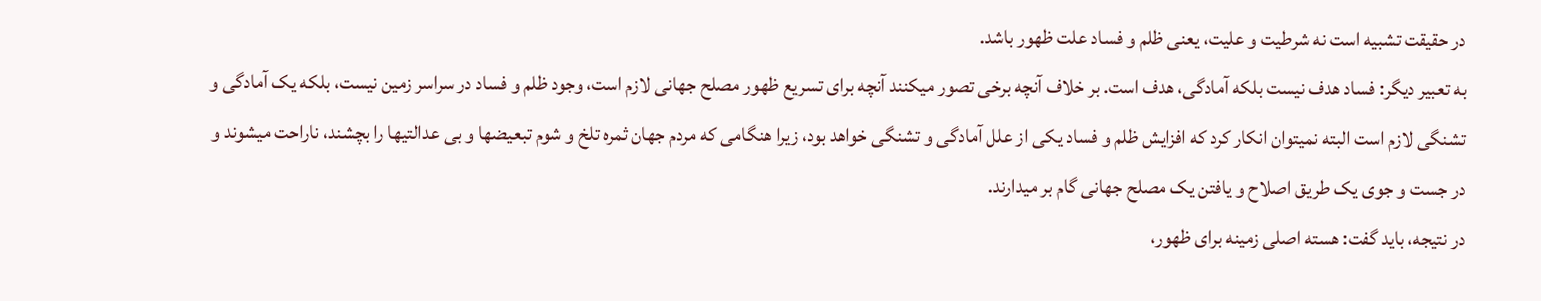در حقیقت تشبیه است نه شرطیت و علیت، یعنی ظلم و فساد علت ظهور باشد.
به تعبیر دیگر: فساد هدف نیست بلکه آمادگی، هدف است. بر خلاف آنچه برخی تصور میکنند آنچه برای تسریع ظهور مصلح جهانی لازم است، وجود ظلم و فساد در سراسر زمین نیست، بلکه یک آمادگی و تشنگی لازم است البته نمیتوان انکار کرد که افزایش ظلم و فساد یکی از علل آمادگی و تشنگی خواهد بود، زیرا هنگامی که مردم جهان ثمره تلخ و شوم تبعیضها و بی عدالتیها را بچشند، ناراحت میشوند و در جست و جوی یک طریق اصلاح و یافتن یک مصلح جهانی گام بر میدارند.
در نتیجه، باید گفت: هسته اصلی زمینه برای ظهور،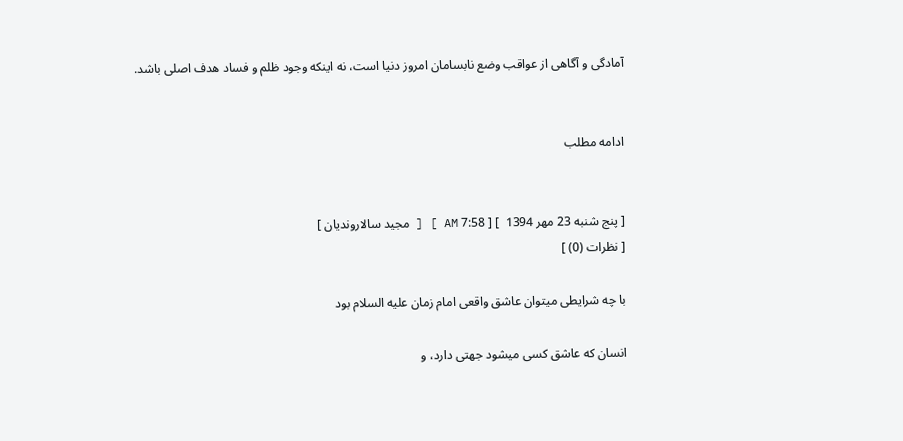آمادگی و آگاهی از عواقب وضع نابسامان امروز دنیا است، نه اینکه وجود ظلم و فساد هدف اصلی باشد.


ادامه مطلب


[ پنج شنبه 23 مهر 1394  ] [ 7:58 AM ] [ مجید سالاروندیان ]
[ نظرات (0) ]

با چه شرایطی میتوان عاشق واقعی امام زمان علیه السلام بود

انسان که عاشق کسی میشود جهتی دارد، و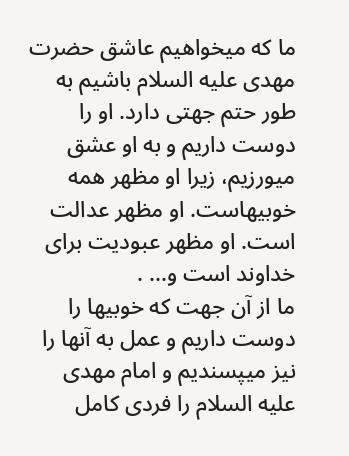ما که میخواهیم عاشق حضرت مهدی علیه السلام باشیم به طور حتم جهتی دارد. او را دوست داریم و به او عشق میورزیم، زیرا او مظهر همه خوبیهاست. او مظهر عدالت است. او مظهر عبودیت برای خداوند است و... .
ما از آن جهت که خوبیها را دوست داریم و عمل به آنها را نیز میپسندیم و امام مهدی علیه السلام را فردی کامل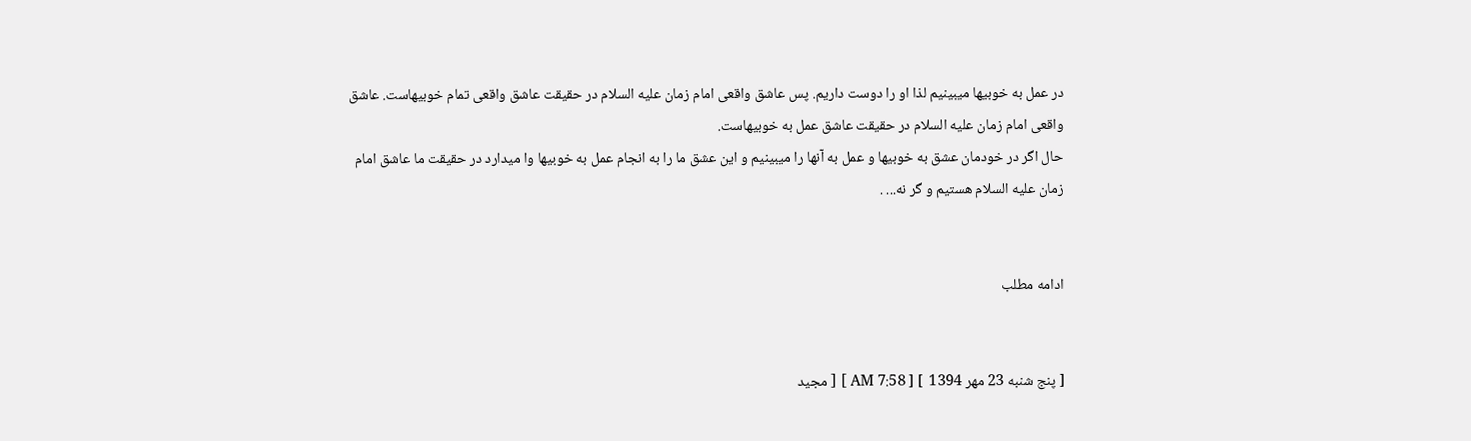در عمل به خوبیها میبینیم لذا او را دوست داریم. پس عاشق واقعی امام زمان علیه السلام در حقیقت عاشق واقعی تمام خوبیهاست. عاشق واقعی امام زمان علیه السلام در حقیقت عاشق عمل به خوبیهاست.
حال اگر در خودمان عشق به خوبیها و عمل به آنها را میبینیم و این عشق ما را به انجام عمل به خوبیها وا میدارد در حقیقت ما عاشق امام زمان علیه السلام هستیم و گر نه... .


ادامه مطلب


[ پنج شنبه 23 مهر 1394  ] [ 7:58 AM ] [ مجید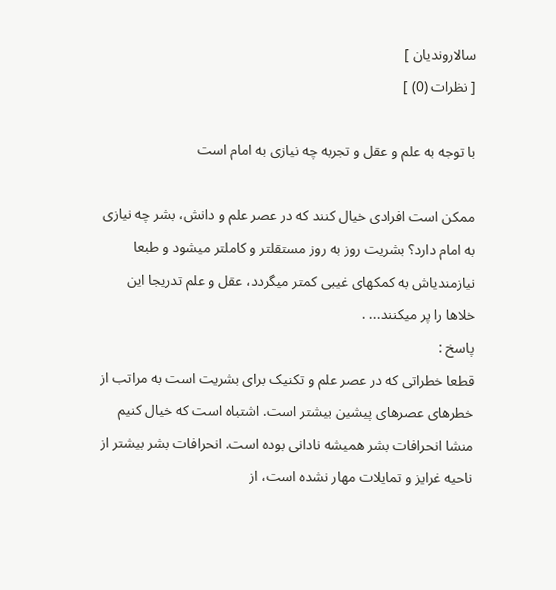سالاروندیان ]
[ نظرات (0) ]

با توجه به علم و عقل و تجربه چه نیازی به امام است

ممکن است افرادی خیال کنند که در عصر علم و دانش، بشر چه نیازی به امام دارد؟ بشریت روز به روز مستقلتر و کاملتر میشود و طبعا نیازمندیاش به کمکهای غیبی کمتر میگردد، عقل و علم تدریجا این خلاها را پر میکنند... .
پاسخ :
قطعا خطراتی که در عصر علم و تکنیک برای بشریت است به مراتب از خطرهای عصرهای پیشین بیشتر است. اشتباه است که خیال کنیم منشا انحرافات بشر همیشه نادانی بوده است. انحرافات بشر بیشتر از ناحیه غرایز و تمایلات مهار نشده است، از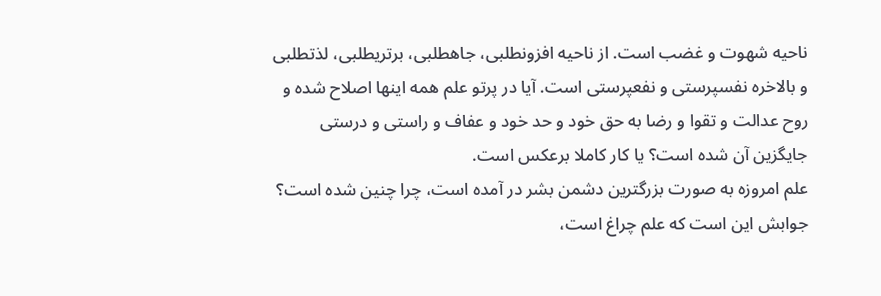ناحیه شهوت و غضب است. از ناحیه افزونطلبی، جاهطلبی، برتریطلبی، لذتطلبی و بالاخره نفسپرستی و نفعپرستی است. آیا در پرتو علم همه اینها اصلاح شده و روح عدالت و تقوا و رضا به حق خود و حد خود و عفاف و راستی و درستی جایگزین آن شده است؟ یا کار کاملا برعکس است.
علم امروزه به صورت بزرگترین دشمن بشر در آمده است، چرا چنین شده است؟ جوابش این است که علم چراغ است،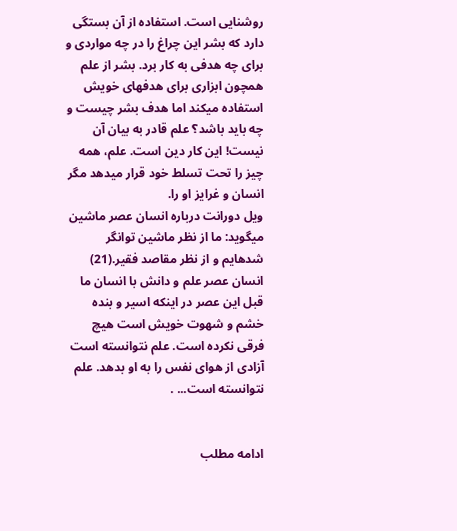روشنایی است. استفاده از آن بستگی دارد که بشر این چراغ را در چه مواردی و برای چه هدفی به کار برد. بشر از علم همچون ابزاری برای هدفهای خویش استفاده میکند اما هدف بشر چیست و چه باید باشد؟ علم قادر به بیان آن نیست! این کار دین است. علم، همه چیز را تحت تسلط خود قرار میدهد مگر انسان و غرایز او را.
ویل دورانت درباره انسان عصر ماشین میگوید: ما از نظر ماشین توانگر شدهایم و از نظر مقاصد فقیر.(21) انسان عصر علم و دانش با انسان ما قبل این عصر در اینکه اسیر و بنده خشم و شهوت خویش است هیچ فرقی نکرده است. علم نتوانسته است آزادی از هوای نفس را به او بدهد. علم نتوانسته است... .


ادامه مطلب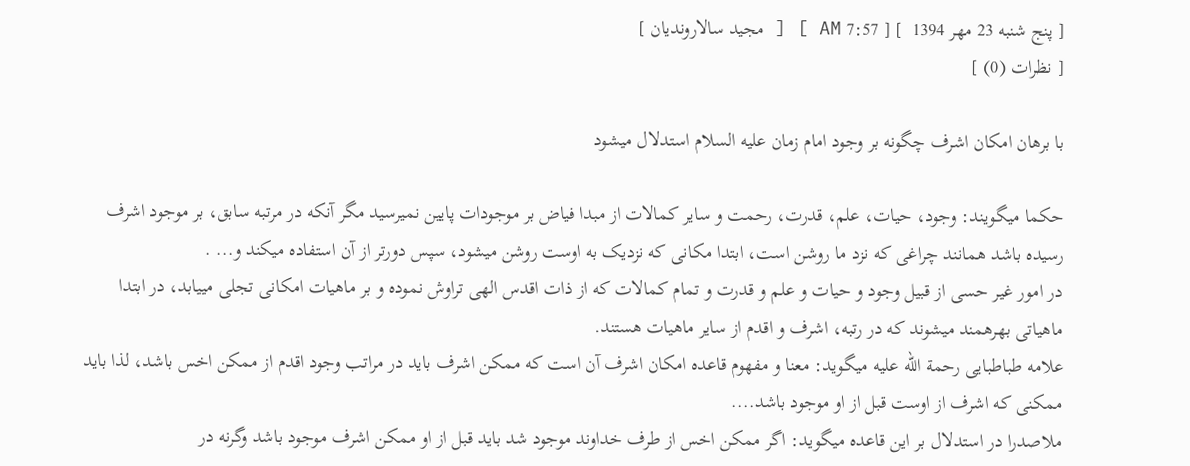[ پنج شنبه 23 مهر 1394  ] [ 7:57 AM ] [ مجید سالاروندیان ]
[ نظرات (0) ]

با برهان امکان اشرف چگونه بر وجود امام زمان علیه السلام استدلال میشود

حکما میگویند: وجود، حیات، علم، قدرت، رحمت و سایر کمالات از مبدا فیاض بر موجودات پایین نمیرسید مگر آنکه در مرتبه سابق، بر موجود اشرف رسیده باشد همانند چراغی که نزد ما روشن است، ابتدا مکانی که نزدیک به اوست روشن میشود، سپس دورتر از آن استفاده میکند و... .
در امور غیر حسی از قبیل وجود و حیات و علم و قدرت و تمام کمالات که از ذات اقدس الهی تراوش نموده و بر ماهیات امکانی تجلی مییابد، در ابتدا ماهیاتی بهرهمند میشوند که در رتبه، اشرف و اقدم از سایر ماهیات هستند.
علامه طباطبایی رحمة الله علیه میگوید: معنا و مفهوم قاعده امکان اشرف آن است که ممکن اشرف باید در مراتب وجود اقدم از ممکن اخس باشد، لذا باید ممکنی که اشرف از اوست قبل از او موجود باشد....
ملاصدرا در استدلال بر این قاعده میگوید: اگر ممکن اخس از طرف خداوند موجود شد باید قبل از او ممکن اشرف موجود باشد وگرنه در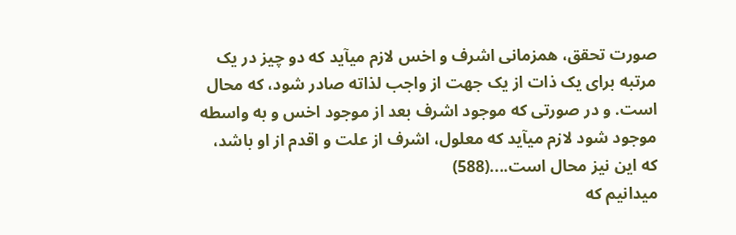صورت تحقق، همزمانی اشرف و اخس لازم میآید که دو چیز در یک مرتبه برای یک ذات از یک جهت از واجب لذاته صادر شود، که محال است. و در صورتی که موجود اشرف بعد از موجود اخس و به واسطه موجود شود لازم میآید که معلول، اشرف از علت و اقدم از او باشد، که این نیز محال است....(588)
میدانیم که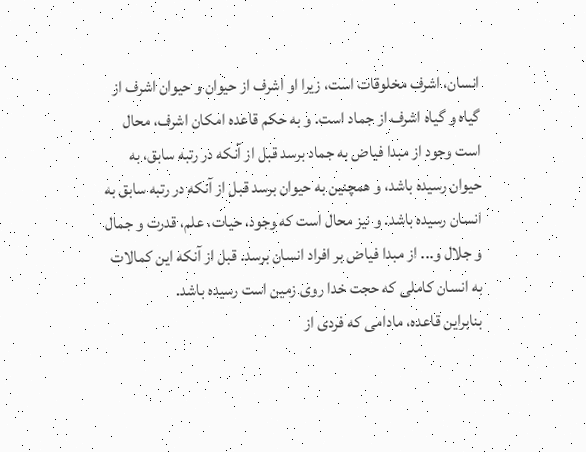انسان، اشرف مخلوقات است، زیرا او اشرف از حیوان و حیوان اشرف از گیاه و گیاه اشرف از جماد است. و به حکم قاعده امکان اشرف، محال است وجود از مبدا فیاض به جماد برسد قبل از آنکه در رتبه سابق، به حیوان رسیده باشد، و همچنین به حیوان برسد قبل از آنکه در رتبه سابق به انسان رسیده باشد. و نیز محال است که وجود، حیات، علم، قدرت و جمال و جلال و... از مبدا فیاض بر افراد انسان برسد. قبل از آنکه این کمالات به انسان کاملی که حجت خدا روی زمین است رسیده باشد.
بنابراین قاعده، مادامی که فردی از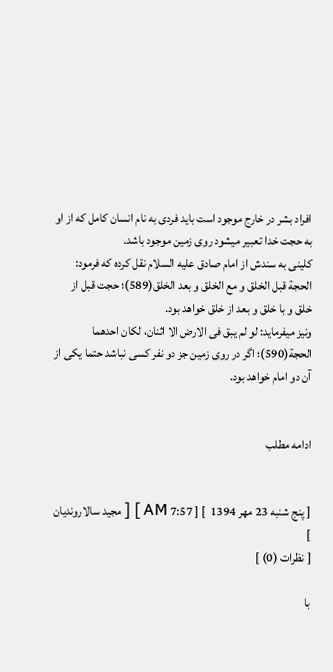افراد بشر در خارج موجود است باید فردی به نام انسان کامل که از او به حجت خدا تعبیر میشود روی زمین موجود باشد.
کلینی به سندش از امام صادق علیه السلام نقل کرده که فرمود: الحجة قبل الخلق و مع الخلق و بعد الخلق(589)؛ حجت قبل از خلق و با خلق و بعد از خلق خواهد بود.
ونیز میفرماید: لو لم یبق فی الارض الا اثنان، لکان احدهما الحجة(590)؛ اگر در روی زمین جز دو نفر کسی نباشد حتما یکی از آن دو امام خواهد بود.


ادامه مطلب


[ پنج شنبه 23 مهر 1394  ] [ 7:57 AM ] [ مجید سالاروندیان ]
[ نظرات (0) ]

با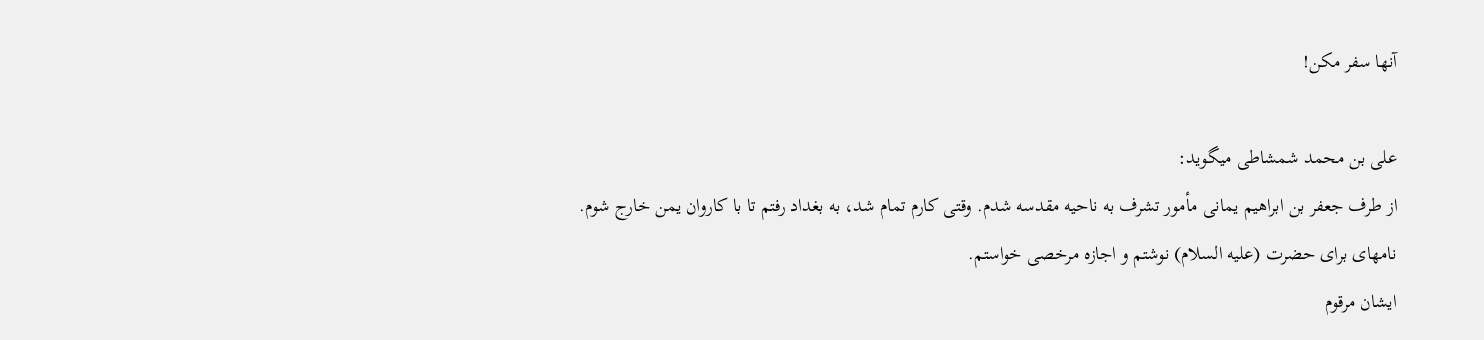آنها سفر مکن!

علی بن محمد شمشاطی میگوید:
از طرف جعفر بن ابراهیم یمانی مأمور تشرف به ناحیه مقدسه شدم. وقتی کارم تمام شد، به بغداد رفتم تا با کاروان یمن خارج شوم.
نامهای برای حضرت (علیه السلام) نوشتم و اجازه مرخصی خواستم.
ایشان مرقوم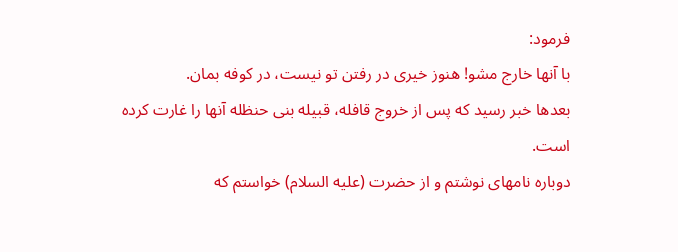فرمود:
با آنها خارج مشو! هنوز خیری در رفتن تو نیست، در کوفه بمان.
بعدها خبر رسید که پس از خروج قافله، قبیله بنی حنظله آنها را غارت کرده است.
دوباره نامهای نوشتم و از حضرت (علیه السلام) خواستم که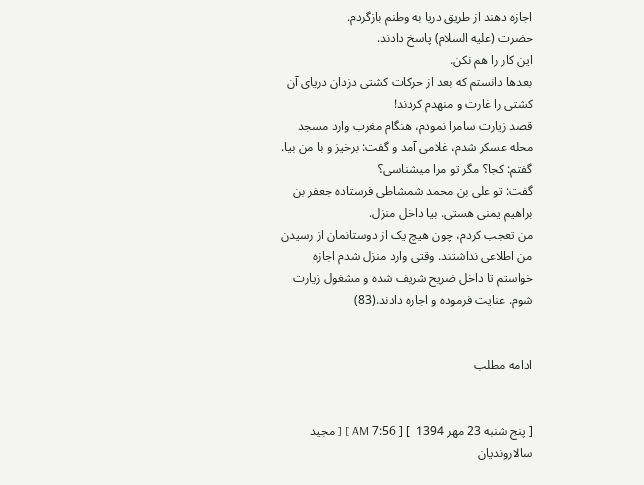اجازه دهند از طریق دریا به وطنم بازگردم.
حضرت (علیه السلام) پاسخ دادند.
این کار را هم نکن.
بعدها دانستم که بعد از حرکات کشتی دزدان دریای آن کشتی را غارت و منهدم کردند!
قصد زیارت سامرا نمودم، هنگام مغرب وارد مسجد محله عسکر شدم، غلامی آمد و گفت: برخیز و با من بیا.
گفتم: کجا؟ مگر تو مرا میشناسی؟
گفت: تو علی بن محمد شمشاطی فرستاده جعفر بن براهیم یمنی هستی. بیا داخل منزل.
من تعجب کردم، چون هیچ یک از دوستانمان از رسیدن من اطلاعی نداشتند. وقتی وارد منزل شدم اجازه خواستم تا داخل ضریح شریف شده و مشغول زیارت شوم. عنایت فرموده و اجاره دادند.(83)


ادامه مطلب


[ پنج شنبه 23 مهر 1394  ] [ 7:56 AM ] [ مجید سالاروندیان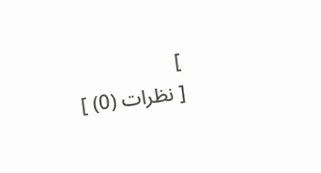]
[ نظرات (0) ]